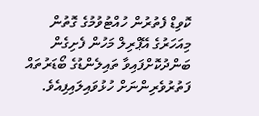ކޮވިޑް ފެތުރުން ހުއްޓުވުމުގެ ގޮތުން މިއަހަރުގެ އޭޕްރިލް މަހުން ފެށިގެން ބަންދުކޮށްފައިވާ ތައިލެންޑުގެ ބޯޑަރުތައް ފަތުރުވެރިންނަށް ހުޅުވައިލައިފިއެވެ.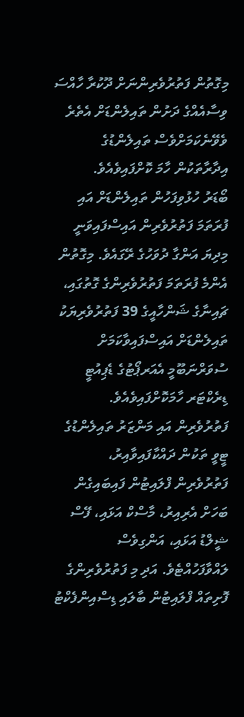މިގޮތުން ފަތުރުވެރިންނަށް ދޫކުރާ ހާއްސަ ވިސާއެއްގެ ދަށުން ތައިލެންޑަށް އެތެރެ ވެވޭނެކަމަށްވެސް ތައިލެންޑުގެ އިދާރާތަކުން ހާމަ ކޮށްފައިވެއެވެ.
ބޯޑަރު ހުޅުވިފަހުން ތައިލެންޑަށް އައި ފުރަތަމަ ފަތުރުވެރިން އައިސްފައިވަނީ މިދިޔަ އަންގާ ދުވަހުގެ ރޭގައެވެ. މިގޮތުން އެންމެ ފުރަތަމަ ފަތުރުވެރިންގެ ގޮތުގައި، ޗައިނާގެ ޝަންހާއީގެ 39 ފަތުރުވެރިޔަކު ތައިލެންޑަށް އައިސްފައިވާކަމަށް ސުވަރްނަބޫމީ އެއަރޕޯޓުގެ ޑެޕިއުޓީ ޑިރެކްޓަރ ހާމަކޮށްފައިވެއެވެ.
ފަތުރުވެރިން އައި މަންޒަރު ތައިލެންޑުގެ ޓީވީ ތަކުން ދައްކާފައިވާއިރު، ފަތުރުވެރިން ފްލައިޓުން ފައިބައިގެން ބަހަށް އެރިއިރު، މާސްކް އަޅައި، ފޭސް ޝީލްޑު އަޅައި، އަންގިވެސް ލައްވާފަހުއްޓެވެ. އަދި މި ފަތުރުވެރިންގެ ފޮށިތައް ފްލައިޓުން ބާލައި ޑިސްއިންފެކްޓު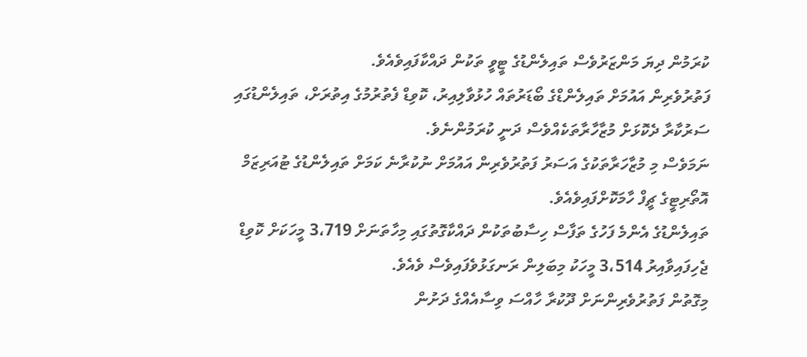ކުރަމުން ދިޔަ މަންޒަރުވެސް ތައިލެންޑުގެ ޓީވީ ތަކުން ދައްކާފައިވެއެވެ.
ފަތުރުވެރިން އައުމަށް ތައިލެންޑްގެ ބޯޑަރުތައް ހުޅުވާލިއިރު، ކޮވިޑް ފެތުރުމުގެ އިތުރަށް، ތައިލެންޑުގައި ސަރުކާރާ ދެކޮޅަށް މުޒާހާރާތަކެއްވެސް ދަނީ ކުރަމުންނެވެ.
ނަމަވެސް މި މުޒާހަރާތަކުގެ އަސަރު ފަތުރުވެރިން އައުމަށް ނުކުރާނެ ކަމަށް ތައިލެންޑުގެ ޓުއަރިޒަމް އޮތޯރިޓީގެ ޗީފް ހާމަކޮށްފައިވެއެވެ.
ތައިލެންޑުގެ އެންމެ ފަހުގެ ތަފާސް ހިސާބުތަކުން ދައްކާގޮތުގައި މިހާތަނަށް 3،719 މީހަކަށް ކޮވިޑް ޖެހިފައިވާއިރު 3،514 މީހަކު މިބަލިން ރަނގަޅުވެފައިވެސް ވެއެވެ.
މިގޮތުން ފަތުރުވެރިންނަށް ދޫކުރާ ހާއްސަ ވިސާއެއްގެ ދަށުން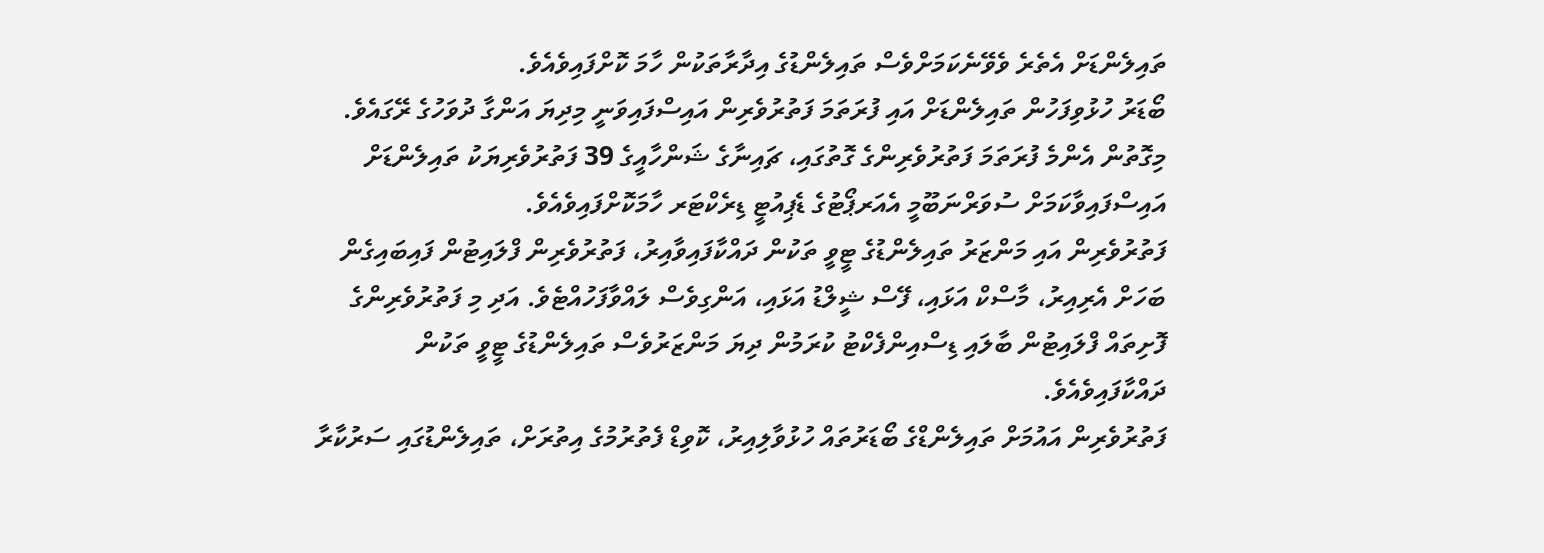ތައިލެންޑަށް އެތެރެ ވެވޭނެކަމަށްވެސް ތައިލެންޑުގެ އިދާރާތަކުން ހާމަ ކޮށްފައިވެއެވެ.
ބޯޑަރު ހުޅުވިފަހުން ތައިލެންޑަށް އައި ފުރަތަމަ ފަތުރުވެރިން އައިސްފައިވަނީ މިދިޔަ އަންގާ ދުވަހުގެ ރޭގައެވެ. މިގޮތުން އެންމެ ފުރަތަމަ ފަތުރުވެރިންގެ ގޮތުގައި، ޗައިނާގެ ޝަންހާއީގެ 39 ފަތުރުވެރިޔަކު ތައިލެންޑަށް އައިސްފައިވާކަމަށް ސުވަރްނަބޫމީ އެއަރޕޯޓުގެ ޑެޕިއުޓީ ޑިރެކްޓަރ ހާމަކޮށްފައިވެއެވެ.
ފަތުރުވެރިން އައި މަންޒަރު ތައިލެންޑުގެ ޓީވީ ތަކުން ދައްކާފައިވާއިރު، ފަތުރުވެރިން ފްލައިޓުން ފައިބައިގެން ބަހަށް އެރިއިރު، މާސްކް އަޅައި، ފޭސް ޝީލްޑު އަޅައި، އަންގިވެސް ލައްވާފަހުއްޓެވެ. އަދި މި ފަތުރުވެރިންގެ ފޮށިތައް ފްލައިޓުން ބާލައި ޑިސްއިންފެކްޓު ކުރަމުން ދިޔަ މަންޒަރުވެސް ތައިލެންޑުގެ ޓީވީ ތަކުން ދައްކާފައިވެއެވެ.
ފަތުރުވެރިން އައުމަށް ތައިލެންޑްގެ ބޯޑަރުތައް ހުޅުވާލިއިރު، ކޮވިޑް ފެތުރުމުގެ އިތުރަށް، ތައިލެންޑުގައި ސަރުކާރާ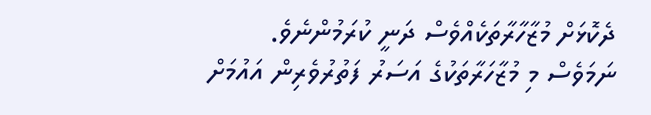ދެކޮޅަށް މުޒާހާރާތަކެއްވެސް ދަނީ ކުރަމުންނެވެ.
ނަމަވެސް މި މުޒާހަރާތަކުގެ އަސަރު ފަތުރުވެރިން އައުމަށް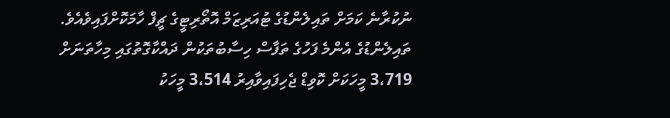ނުކުރާނެ ކަމަށް ތައިލެންޑުގެ ޓުއަރިޒަމް އޮތޯރިޓީގެ ޗީފް ހާމަކޮށްފައިވެއެވެ.
ތައިލެންޑުގެ އެންމެ ފަހުގެ ތަފާސް ހިސާބުތަކުން ދައްކާގޮތުގައި މިހާތަނަށް 3،719 މީހަކަށް ކޮވިޑް ޖެހިފައިވާއިރު 3،514 މީހަކު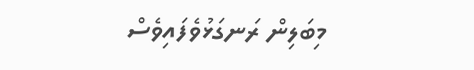މިބަލިން ރަނގަޅުވެފައިވެސް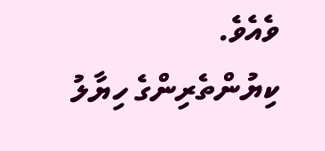ވެއެވެ.
ކިޔުންތެރިންގެ ހިޔާލު